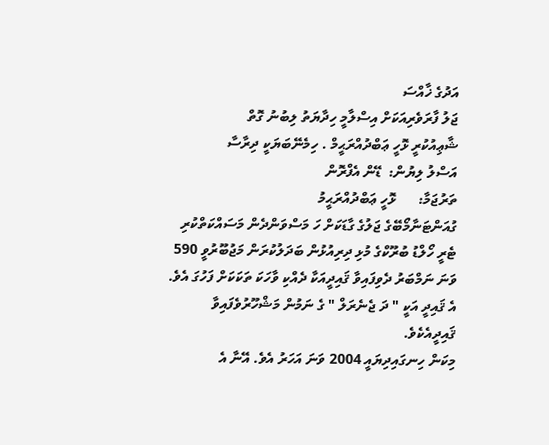އަދުގެ ޚާއްސަ
ޖަލު ފާރަވެރިއަކަށް އިސްލާމީ ހިދާޔަތު ލިބުނު ގޮތް
ޝާޢިއުކުރީ ޅޮހީ ޢަބްދުއްރަޙީމް . ހިމެނޭބަޔަކީ ދިރާސާ
އަސްލު ލިޔުން:  ޑޭން އެފްރޮން
ތަރުޖަމާ:      ޅޮހީ ޢަބްދުއްރަޙީމު
ގުއަންޓަނާމޯބޭގެ ޖަލުގެ ގާޑަކަށް ހަ މަސްވަންދެން މަސައްކަތްކުރި ޓެރީ ހޯލްޑު ބުރޫކްގެ މުޅި ދިރިއުޅުން ބަދަލުކުރަން މަޖުބޫރުވީ 590 ވަނަ ނަމްބަރު ދެވިފައިވާ ޤައިދީއަކާ ދެއްކި ވާހަކަ ތަކަކަށް ފަހުގަ އެވެ. އެ ޤައިދީ އަކީ " ދަ ޖެނެރަލް " ގެ ނަމުން މަޝްހޫރުވެފައިވާ ޤައިދީއެކެވެ.
މިކަން ހިނގައިދިޔައީ 2004 ވަނަ އަހަރު އެވެ. އޭނާ އެ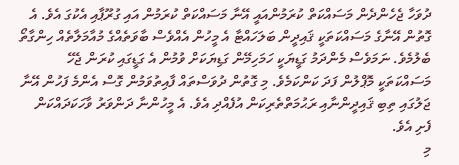ދުވަހާ ޖެހެންދެން މަސައްކަތް ކުރަމުންއައީ އޭނާ މަސައްކަތް ކުރަމުން އައި ގުރޫޕާއި އެކުގަ އެވެ. އެ ގޮތުން އޭނާގެ މަސައްކަތަކީ ޤައިދީން ބަލަހައްޓާ އެ މީހުން އެއްވެސް ބާވަތެއްގެ މުއާމަލާތެއް ހިންގާތޯ ބެލުމެވެ. ނަމަވެސް މެންދަމު ގަޑީޔަކީ ހަމަހިމޭން ގަޑިޔަކަށް ވުމުން އެ ގަޑީގައި ކުރަން ޖެހޭ މަސައްކަތަކީ މޮޕްލުން ފަދަ ކަންކަމެވެ. މި ގޮތުން ދުވަސްތައް ފާއިތުވަމުން ގޮސް އެންމެ ފަހުން އޭނާ ޖަލުގައި ތިބި ޤައިދީންނާއި ރަޙުމަތްތެރިކަން އުފެއްދި އެވެ. އެ މީހުންނާ ދަންވަރު ވާހަކަދައްކަން ފެށި އެވެ.
މި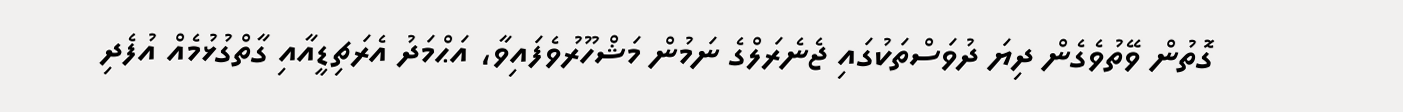ގޮތުން ވޭތުވެގެން ދިޔަ ދުވަސްތަކުގައި ޖެނެރަލްގެ ނަމުން މަޝްހޫރުވެފައިވާ، އަޙްމަދު އެރަޗިޑީއާއި ގާތްގުޅުމެއް އުފެދި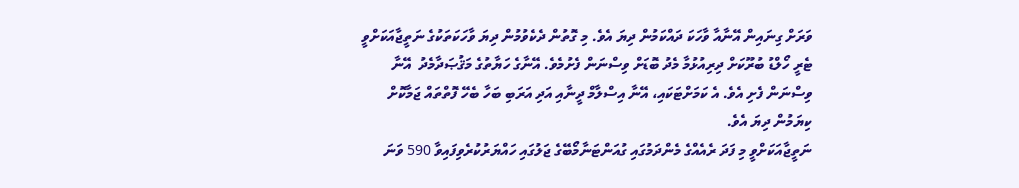ވަރަށް ގިނައިން އޭނާއާ ވާހަކަ ދައްކަމުން ދިޔަ އެވެ. މި ގޮތުން ދެކެވުމުން ދިޔަ ވާހަކަތަކުގެ ނަތީޖާއަކަށްވީ ޓެރީ ހޯލްޑު ބުރޫކަށް ދިރިއުޅުމާ މެދު ބޮޑަށް ވިސްނަން ފެށުމެވެ. އޭނާގެ ހަޔާތުގެ މަޤުޞަދާމެދު  އޭނާ ވިސްނަން ފެށި އެވެ. އެ ކަމަށްޓަކައި، އޭނާ އިސްލާމް ދީނާއި އަދި އަރަބި ބަހާ ބެހޭ ފޮތްތައް ޖަމާކޮށް ކިޔަމުން ދިޔަ އެވެ.
ނަތީޖާއަކަށްވީ މި ފަދަ ރެއެއްގެ މެންދަމުގައި ގުއަންޓަނާމޯބޭގެ ޖަލުގައި ހައްޔަރުކުރެވިފައިވާ 590 ވަނަ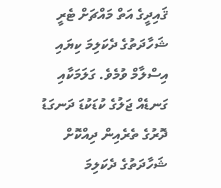ޤައިދީގެ އަތް މައްޗަށް ޓެރީ ޝަހާދަތުގެ ދެކަލިމަ ކިޔައި އިސްލާމް ވުމެވެ. ގަލަމަކާއި ގަނޑެއް ޖަލުގެ ކުޑަކުޑަ ދަނގަޑު ދޮރުގެ ތެރެއިން ދިއްކޮށް ޝަހާދަތުގެ ދެކަލިމަ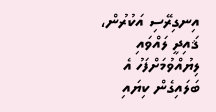އިނގިރޭސި އަކުރުން، ޤައިދީ ލައްވައި ލިޔުއްވުމަށްފަހު އެ ބަލައިގެން ކިޔައި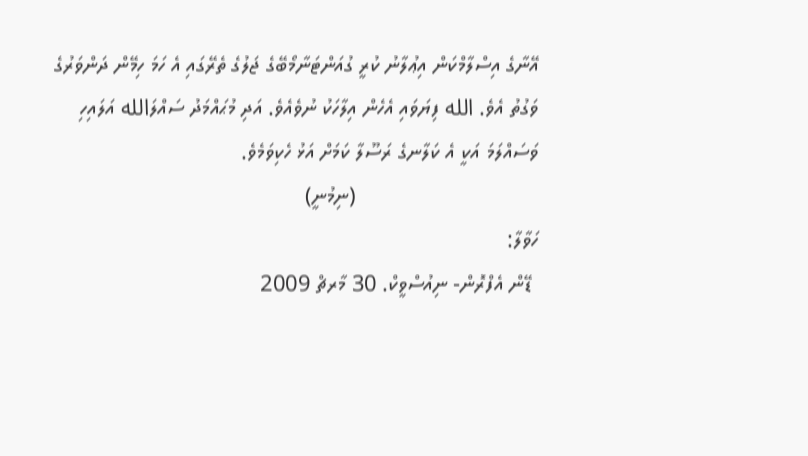އޭނާގެ އިސްލާމްކަން އިޢުލާނު ކުރީ ގުއަންޓަނާމޯބޭގެ ޖަލުގެ ތެރޭގައި އެ ހަމަ ހިމޭން ދަންވަރުގެ ވަގުތު އެވެ. الله ފިޔަވައި އެހެން އިލާހަކު ނުވެއެވެ. އަދި މުޙައްމަދު ސައްލަالله އަލައިހި ވަސައްލަމަ އަކީ އެ ކަލާނގެ ރަސޫލާ ކަމަށް އަޅު ހެކިވަމެވެ.
                                (ނިމުނީ)
ހަވާލާ:
 ޑޭން އެފްރޮން- ނިއުސްވީކް. 30 މާރޗް 2009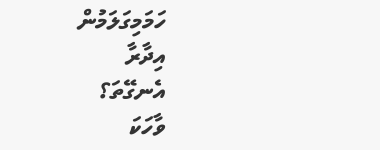ހަމަމިގަލަމުން
އިދާރާ
އެނގޭތަ؟
ވާހަކަ